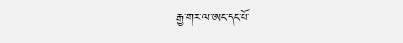རྒྱ་གར་ལ་ཨང་དང་པོ་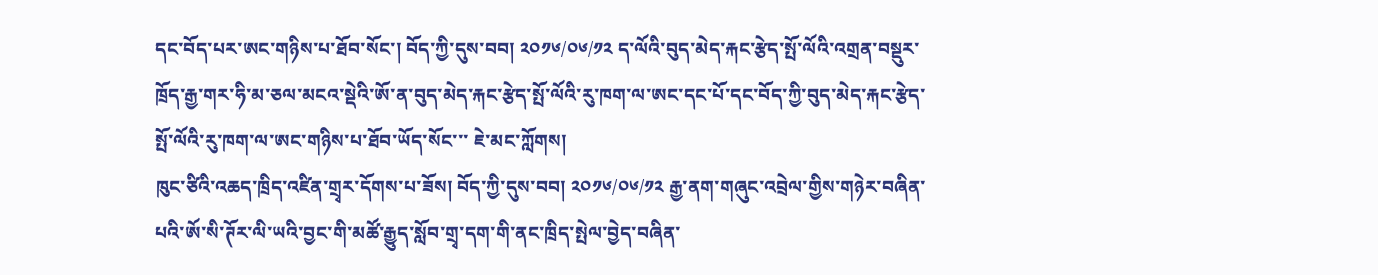དང་བོད་པར་ཨང་གཉིས་པ་ཐོབ་སོང་། བོད་ཀྱི་དུས་བབ། ༢༠༡༦/༠༦/༡༢ ད་ལོའི་བུད་མེད་རྐང་རྩེད་སྤོ་ལོའི་འགྲན་བསྡུར་ཁྲོད་རྒྱ་གར་ཧི་མ་ཅལ་མངའ་སྡེའི་ཨོ་ན་བུད་མེད་རྐང་རྩེད་སྤོ་ལོའི་རུ་ཁག་ལ་ཨང་དང་པོ་དང་བོད་ཀྱི་བུད་མེད་རྐང་རྩེད་སྤོ་ལོའི་རུ་ཁག་ལ་ཨང་གཉིས་པ་ཐོབ་ཡོད་སོང་་་ ཇེ་མང་ཀློགས།
ཁུང་ཙིའི་འཆད་ཁྲིད་འཛིན་གྲྭར་དོགས་པ་ཟོས། བོད་ཀྱི་དུས་བབ། ༢༠༡༦/༠༦/༡༢ རྒྱ་ནག་གཞུང་འབྲེལ་གྱིས་གཉེར་བཞིན་པའི་ཨོ་སི་ཊོར་ལི་ཡའི་བྱང་གི་མཚོ་རྒྱུད་སློབ་གྲྭ་དག་གི་ནང་ཁྲིད་སྤེལ་བྱེད་བཞིན་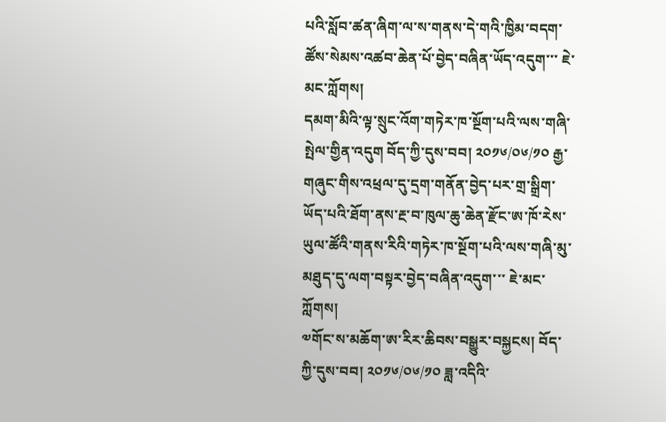པའི་སློབ་ཚན་ཞིག་ལ་ས་གནས་དེ་གའི་ཁྱིམ་བདག་ཚོས་སེམས་འཚབ་ཆེན་པོ་བྱེད་བཞིན་ཡོད་འདུག་་་ ཇེ་མང་ཀློགས།
དམག་མིའི་ལྟ་སྲུང་འོག་གཏེར་ཁ་སྔོག་པའི་ལས་གཞི་སྤེལ་གྱིན་འདུག བོད་ཀྱི་དུས་བབ། ༢༠༡༦/༠༦/༡༠ རྒྱ་གཞུང་གིས་འཕྲལ་དུ་དྲག་གནོན་བྱེད་པར་གྲ་སྒྲིག་ཡོད་པའི་ཐོག་ནས་རྔ་བ་ཁུལ་ཆུ་ཆེན་རྫོང་ཨ་ཁོ་རེས་ཡུལ་ཚོའི་གནས་རིའི་གཏེར་ཁ་སྔོག་པའི་ལས་གཞི་མུ་མཐུད་དུ་ལག་བསྟར་བྱེད་བཞིན་འདུག་་་ ཇེ་མང་ཀློགས།
༧གོང་ས་མཆོག་ཨ་རིར་ཆིབས་བསྒྱུར་བསྐྱངས། བོད་ཀྱི་དུས་བབ། ༢༠༡༦/༠༦/༡༠ ཟླ་འདིའི་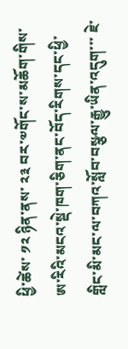ཕྱི་ཚེས་ ༡༢ ཉིན་ནས་ ༢༣ བར་༧གོང་ས་མཆོག་གིས་ཨ་རིའི་མངའ་སྡེ་ཁག་ཅིག་ནང་བོད་རིགས་དང་ཕྱི་གླིང་མི་མང་ལ་བཀའ་སློབ་བསྩལ་རྒྱུ་ཡིན་འདུག་་་ ཇེ་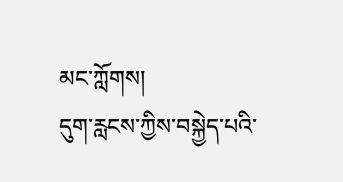མང་ཀློགས།
དུག་རླངས་ཀྱིས་བསྐྱེད་པའི་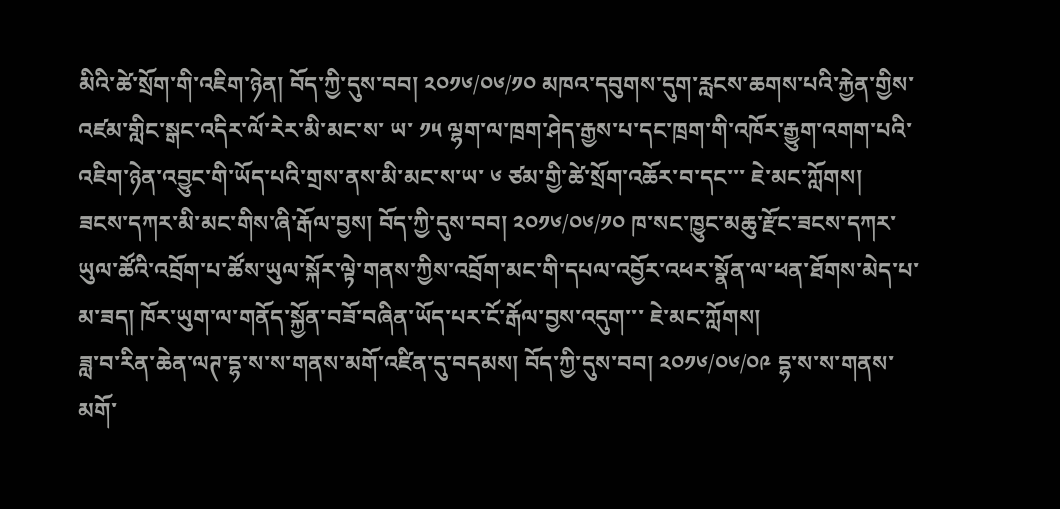མིའི་ཚེ་སྲོག་གི་འཇིག་ཉེན། བོད་ཀྱི་དུས་བབ། ༢༠༡༦/༠༦/༡༠ མཁའ་དབུགས་དུག་རླངས་ཆགས་པའི་རྐྱེན་གྱིས་འཛམ་གླིང་སྒང་འདིར་ལོ་རེར་མི་མང་ས་ ཡ་ ༡༥ ལྷག་ལ་ཁྲག་ཤེད་རྒྱས་པ་དང་ཁྲག་གི་འཁོར་རྒྱུག་འགག་པའི་འཇིག་ཉེན་འབྱུང་གི་ཡོད་པའི་གྲས་ནས་མི་མང་ས་ཡ་ ༦ ཙམ་གྱི་ཚེ་སྲོག་འཆོར་བ་དང་་་ ཇེ་མང་ཀློགས།
ཟངས་དཀར་མི་མང་གིས་ཞི་རྒོལ་བྱས། བོད་ཀྱི་དུས་བབ། ༢༠༡༦/༠༦/༡༠ ཁ་སང་ཁྱུང་མཆུ་རྫོང་ཟངས་དཀར་ཡུལ་ཚོའི་འབྲོག་པ་ཚོས་ཡུལ་སྐོར་ལྟེ་གནས་ཀྱིས་འབྲོག་མང་གི་དཔལ་འབྱོར་འཕར་སྣོན་ལ་ཕན་ཐོགས་མེད་པ་མ་ཟད། ཁོར་ཡུག་ལ་གནོད་སྐྱོན་བཟོ་བཞིན་ཡོད་པར་ངོ་རྒོལ་བྱས་འདུག་་་ ཇེ་མང་ཀློགས།
ཟླ་བ་རིན་ཆེན་ལཊ་དྷ་ས་ས་གནས་མགོ་འཛིན་དུ་བདམས། བོད་ཀྱི་དུས་བབ། ༢༠༡༦/༠༦/༠༩ དྷ་ས་ས་གནས་མགོ་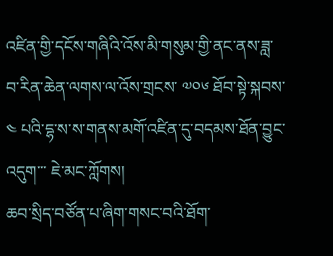འཛིན་གྱི་དངོས་གཞིའི་འོས་མི་གསུམ་གྱི་ནང་ནས་ཟླ་བ་རིན་ཆེན་ལགས་ལ་འོས་གྲངས་ ༧༠༦ ཐོབ་སྟེ་སྐབས་ ༤ པའི་དྷ་ས་ས་གནས་མགོ་འཛིན་དུ་བདམས་ཐོན་བྱུང་འདུག་་་ ཇེ་མང་ཀློགས།
ཆབ་སྲིད་བཙོན་པ་ཞིག་གསང་བའི་ཐོག་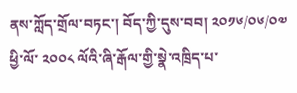ནས་ཀློད་གྲོལ་བཏང་། བོད་ཀྱི་དུས་བབ། ༢༠༡༦/༠༦/༠༧ ཕྱི་ལོ་ ༢༠༠༨ ལོའི་ཞི་རྒོལ་གྱི་སྣེ་འཁྲིད་པ་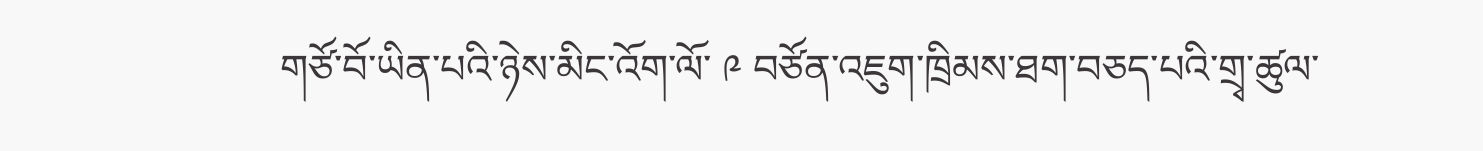གཙོ་བོ་ཡིན་པའི་ཉེས་མིང་འོག་ལོ་ ༩ བཙོན་འཇུག་ཁྲིམས་ཐག་བཅད་པའི་གྲྭ་ཚུལ་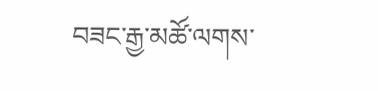བཟང་རྒྱ་མཚོ་ལགས་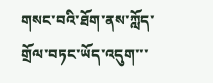གསང་བའི་ཐོག་ནས་ཀློད་གྲོལ་བཏང་ཡོད་འདུག་་་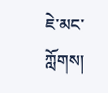ཇེ་མང་ཀློགས།